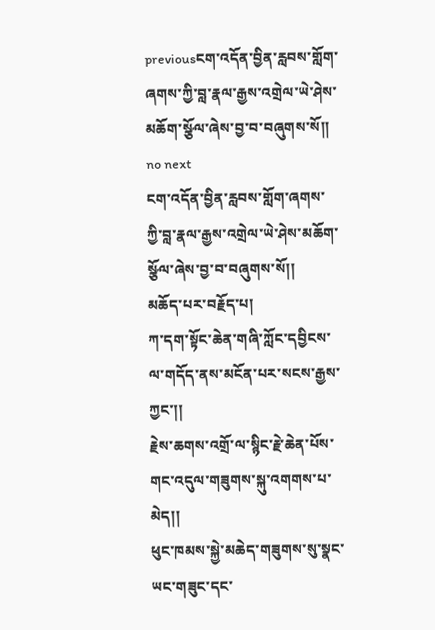previousངག་འདོན་བྱིན་རླབས་གློག་ཞགས་ཀྱི་བླ་རྣལ་རྒྱས་འགྲེལ་ཡེ་ཤེས་མཆོག་སྩོལ་ཞེས་བྱ་བ་བཞུགས་སོ།། no next
ངག་འདོན་བྱིན་རླབས་གློག་ཞགས་ཀྱི་བླ་རྣལ་རྒྱས་འགྲེལ་ཡེ་ཤེས་མཆོག་སྩོལ་ཞེས་བྱ་བ་བཞུགས་སོ།།
མཆོད་པར་བརྗོད་པ།
ཀ་དག་སྟོང་ཆེན་གཞི་ཀློང་དབྱིངས་ལ་གདོད་ནས་མངོན་པར་སངས་རྒྱས་ཀྱང་།།
རྗེས་ཆགས་འགྲོ་ལ་སྙིང་རྗེ་ཆེན་པོས་གང་འདུལ་གཟུགས་སྐུ་འགགས་པ་མེད།།
ཕུང་ཁམས་སྐྱེ་མཆེད་གཟུགས་སུ་སྣང་ཡང་གཟུང་དང་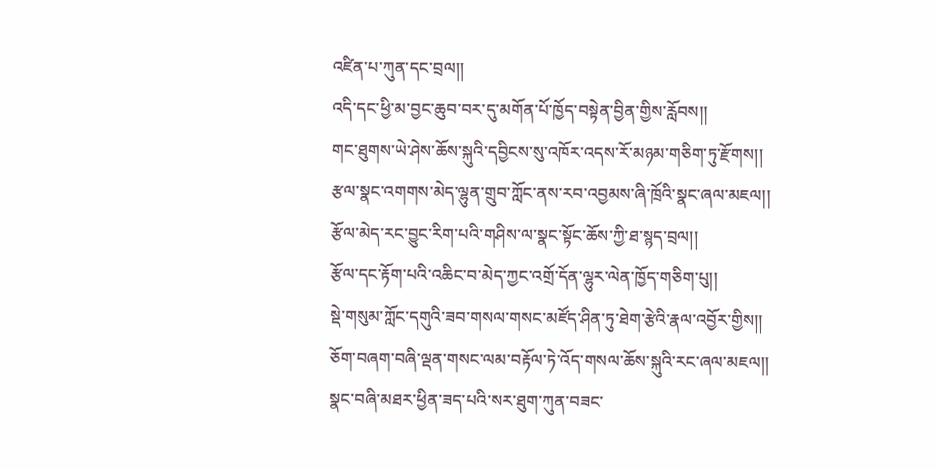འཛིན་པ་ཀུན་དང་བྲལ།།
འདི་དང་ཕྱི་མ་བྱང་ཆུབ་བར་དུ་མགོན་པོ་ཁྱོད་བསྟེན་བྱིན་གྱིས་རློབས།།
གང་ཐུགས་ཡེ་ཤེས་ཆོས་སྐུའི་དབྱིངས་སུ་འཁོར་འདས་རོ་མཉམ་གཅིག་ཏུ་རྫོགས།།
རྩལ་སྣང་འགགས་མེད་ལྷུན་གྲུབ་ཀློང་ནས་རབ་འབྱམས་ཞི་ཁྲོའི་སྣང་ཞལ་མཇལ།།
རྩོལ་མེད་རང་བྱུང་རིག་པའི་གཤིས་ལ་སྣང་སྟོང་ཆོས་ཀྱི་ཐ་སྙད་བྲལ།།
རྩོལ་དང་རྟོག་པའི་འཆིང་བ་མེད་ཀྱང་འགྲོ་དོན་ལྷུར་ལེན་ཁྱོད་གཅིག་པུ།།
སྡེ་གསུམ་ཀློང་དགུའི་ཟབ་གསལ་གསང་མཛོད་ཤིན་ཏུ་ཐེག་རྩེའི་རྣལ་འབྱོར་གྱིས།།
ཅོག་བཞག་བཞི་ལྡན་གསང་ལམ་བརྟོལ་ཏེ་འོད་གསལ་ཆོས་སྐུའི་རང་ཞལ་མཇལ།།
སྣང་བཞི་མཐར་ཕྱིན་ཟད་པའི་སར་ཐུག་ཀུན་བཟང་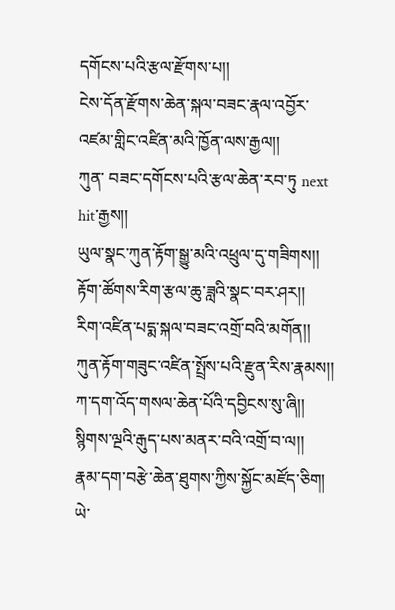དགོངས་པའི་རྩལ་རྫོགས་པ།།
ངེས་དོན་རྫོགས་ཆེན་སྐལ་བཟང་རྣལ་འབྱོར་འཛམ་གླིང་འཛིན་མའི་ཁྱོན་ལས་རྒྱལ།།
ཀུན་ བཟང་དགོངས་པའི་རྩལ་ཆེན་རབ་ཏུ next hit་རྒྱས།།
ཡུལ་སྣང་ཀུན་རྟོག་སྒྱུ་མའི་འཕྲུལ་དུ་གཟིགས།།
རྟོག་ཚོགས་རིག་རྩལ་ཆུ་ཟླའི་སྣང་བར་ཤར།།
རིག་འཛིན་པདྨ་སྐལ་བཟང་འགྲོ་བའི་མགོན།།
ཀུན་རྟོག་གཟུང་འཛིན་སྤྲོས་པའི་རྫུན་རིས་རྣམས།།
ཀ་དག་འོད་གསལ་ཆེན་པོའི་དབྱིངས་སུ་ཞི།།
སྙིགས་ལྔའི་རྒུད་པས་མནར་བའི་འགྲོ་བ་ལ།།
རྣམ་དག་བརྩེ་ཆེན་ཐུགས་ཀྱིས་སྐྱོང་མཛོད་ཅིག།
ཡེ་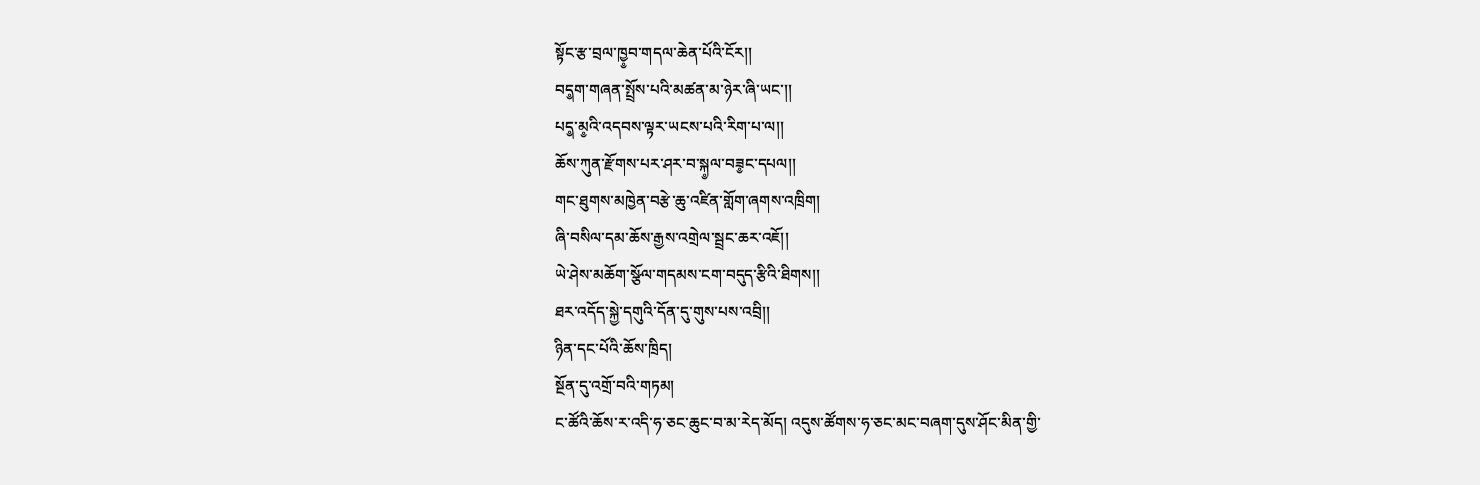སྟོང་རྩ་བྲལ་ཁྱ༵བ་གདལ་ཆེན་པོའི་ངོར།།
བད༵ག་གཞན་སྤྲོས་པའི་མཚན་མ་ཉེར་ཞི་ཡང་།།
པད༵་མ༵འི་འདབས་ལྟར་ཡངས་པའི་རིག་པ་ལ།།
ཆོས་ཀུན་རྫོགས་པར་ཤར་བ་སྐ༵ལ་བཟ༵ང་དཔལ།།
གང་ཐུགས་མཁྱེན་བརྩེ་ཆུ་འཛིན་གློག་ཞགས་འཁྲིག།
ཞི་བསིལ་དམ་ཆོས་རྒྱས་འགྲེལ་སྦྲང་ཆར་འཇོ།།
ཡེ་ཤེས་མཆོག་སྩོལ་གདམས་ངག་བདུད་རྩིའི་ཐིགས།།
ཐར་འདོད་སྐྱེ་དགུའི་དོན་དུ་གུས་པས་འབྲི།།
ཉིན་དང་པོའི་ཆོས་ཁྲིད།
སྔོན་དུ་འགྲོ་བའི་གཏམ།
ང་ཚོའི་ཆོས་ར་འདི་ཧ་ཅང་ཆུང་བ་མ་རེད་མོད། འདུས་ཚོགས་ཧ་ཅང་མང་བཞག་དུས་ཤོང་མིན་གྱི་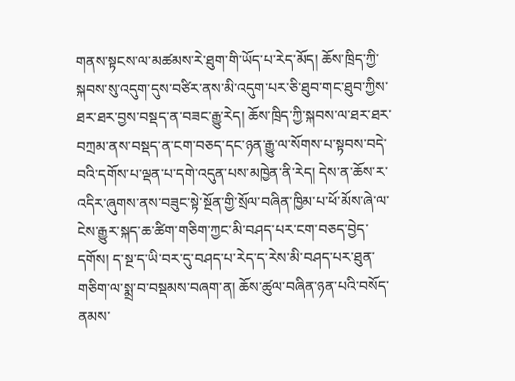གནས་སྟངས་ལ་མཚམས་རེ་ཐུག་གི་ཡོད་པ་རེད་མོད། ཆོས་ཁྲིད་ཀྱི་སྐབས་སུ་འདུག་དུས་བཙིར་ནས་མི་འདུག་པར་ཅི་ཐུབ་གང་ཐུབ་ཀྱིས་ཐར་ཐར་བྱས་བསྡད་ན་བཟང་རྒྱུ་རེད། ཆོས་ཁྲིད་ཀྱི་སྐབས་ལ་ཐར་ཐར་བཀྲམ་ནས་བསྡད་ན་ངག་བཅད་དང་ཉན་རྒྱུ་ལ་སོགས་པ་སྟབས་བདེ་བའི་དགོས་པ་ལྡན་པ་དགེ་འདུན་པས་མཁྱེན་ནི་རེད། དེས་ན་ཆོས་ར་འདིར་ཞུགས་ནས་བཟུང་སྟེ་སྔོན་གྱི་སྲོལ་བཞིན་ཁྱིམ་པ་ཕོ་མོས་ཞེ་ལ་ངེས་རྒྱུར་སྐད་ཆ་ཚིག་གཅིག་ཀྱང་མི་བཤད་པར་ངག་བཅད་བྱེད་དགོས། ད་སྔ་ད་ཡི་བར་དུ་བཤད་པ་རེད་ད་རེས་མི་བཤད་པར་ཐུན་གཅིག་ལ་སྨྲ་བ་བསྡམས་བཞག་ན། ཆོས་ཚུལ་བཞིན་ཉན་པའི་བསོད་ནམས་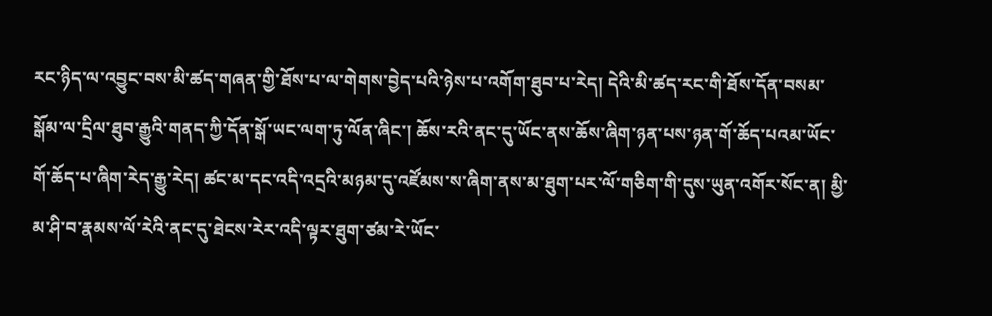རང་ཉིད་ལ་འབྱུང་བས་མི་ཚད་གཞན་གྱི་ཐོས་པ་ལ་གེགས་བྱེད་པའི་ཉེས་པ་འགོག་ཐུབ་པ་རེད། དེའི་མི་ཚད་རང་གི་ཐོས་དོན་བསམ་སྒོམ་ལ་དྲིལ་ཐུབ་རྒྱུའི་གནད་ཀྱི་དོན་སྒོ་ཡང་ལག་ཏུ་ལོན་ཞིང་། ཆོས་རའི་ནང་དུ་ཡོང་ནས་ཆོས་ཞིག་ཉན་པས་ཉན་གོ་ཆོད་པའམ་ཡོང་གོ་ཆོད་པ་ཞིག་རེད་རྒྱུ་རེད། ཚང་མ་དང་འདི་འདྲའི་མཉམ་དུ་འཛོམས་ས་ཞིག་ནས་མ་ཐུག་པར་ལོ་གཅིག་གི་དུས་ཡུན་འགོར་སོང་ན། མྱི་མ་ཤི་བ་རྣམས་ལོ་རེའི་ནང་དུ་ཐེངས་རེར་འདི་ལྟར་ཐུག་ཙམ་རེ་ཡོང་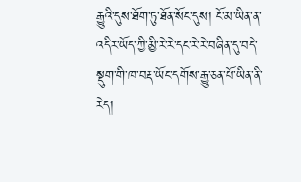རྒྱུའི་དུས་ཐོག་ཏུ་ཐོན་སོང་དུས། ངོ་མ་ཡིན་ན་འདིར་ཡོད་ཀྱི་མྱི་རེ་རེ་དང་རེ་རེ་བཞིན་དུ་བདེ་སྡུག་གི་ཁ་བརྡ་ཡོང་དགོས་རྒྱུ་ཅན་པོ་ཡིན་ནི་རེད།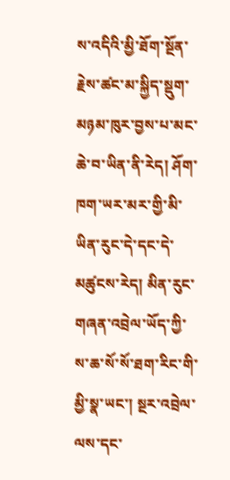ས་འདིའི་མྱི་ཐོག་སྔོན་རྗེས་ཚང་མ་སྐྱིད་སྡུག་མཉམ་ཁུར་བྱས་པ་མང་ཆེ་བ་ཡིན་ནི་རེད། ཤོག་ཁག་ཡར་མར་གྱི་མི་ཡིན་རུང་དེ་དང་དེ་མཚུངས་རེད། མིན་རུང་གཞན་འབྲེལ་ཡོད་ཀྱི་ས་ཆ་སོ་སོ་ཐག་རིང་གི་མྱི་སྣ་ཡང་། སྔར་འབྲེལ་ལས་དང་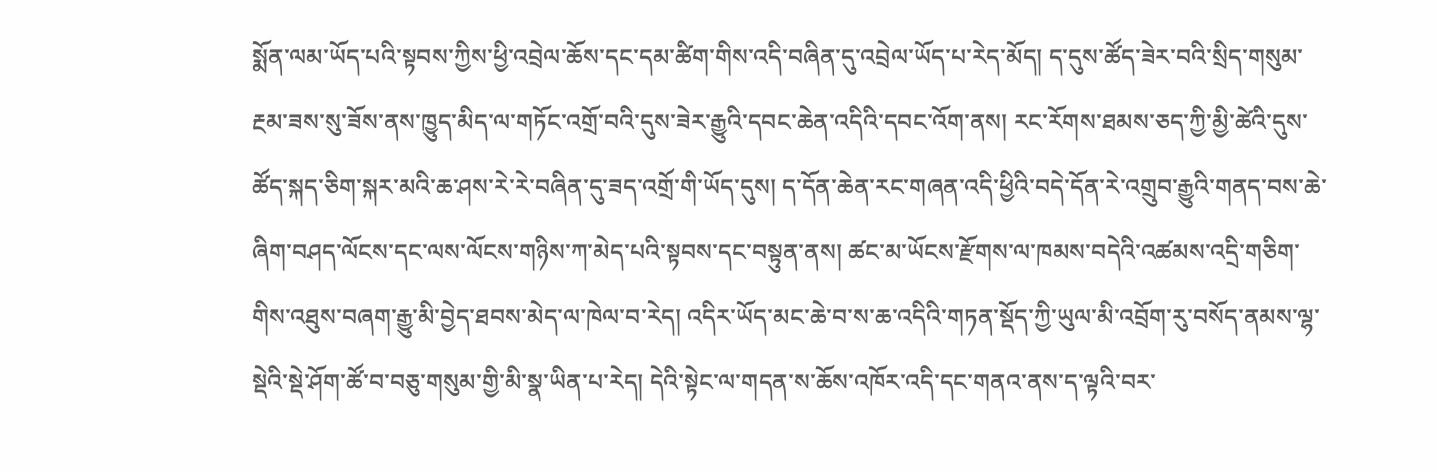སྨོན་ལམ་ཡོད་པའི་སྟབས་ཀྱིས་ཕྱི་འབྲེལ་ཆོས་དང་དམ་ཚིག་གིས་འདི་བཞིན་དུ་འབྲེལ་ཡོད་པ་རེད་མོད། ད་དུས་ཚོད་ཟེར་བའི་སྲིད་གསུམ་རྔམ་ཟས་སུ་ཟོས་ནས་ཁྱུད་མིད་ལ་གཏོང་འགྲོ་བའི་དུས་ཟེར་རྒྱུའི་དབང་ཆེན་འདིའི་དབང་འོག་ནས། རང་རོགས་ཐམས་ཅད་ཀྱི་མྱི་ཚེའི་དུས་ཚོད་སྐད་ཅིག་སྐར་མའི་ཆ་ཤས་རེ་རེ་བཞིན་དུ་ཟད་འགྲོ་གི་ཡོད་དུས། ད་དོན་ཆེན་རང་གཞན་འདི་ཕྱིའི་བདེ་དོན་རེ་འགྲུབ་རྒྱུའི་གནད་བས་ཆེ་ཞིག་བཤད་ལོངས་དང་ལས་ལོངས་གཉིས་ཀ་མེད་པའི་སྟབས་དང་བསྟུན་ནས། ཚང་མ་ཡོངས་རྫོགས་ལ་ཁམས་བདེའི་འཚམས་འདྲི་གཅིག་གིས་འཐུས་བཞག་རྒྱུ་མི་བྱེད་ཐབས་མེད་ལ་ཁེལ་བ་རེད། འདིར་ཡོད་མང་ཆེ་བ་ས་ཆ་འདིའི་གཏན་སྡོད་ཀྱི་ཡུལ་མི་འབྲོག་རུ་བསོད་ནམས་ལྷ་སྡེའི་སྡེ་ཤོག་ཚོ་བ་བཅུ་གསུམ་གྱི་མི་སྣ་ཡིན་པ་རེད། དེའི་སྟེང་ལ་གདན་ས་ཆོས་འཁོར་འདི་དང་གནའ་ནས་ད་ལྟའི་བར་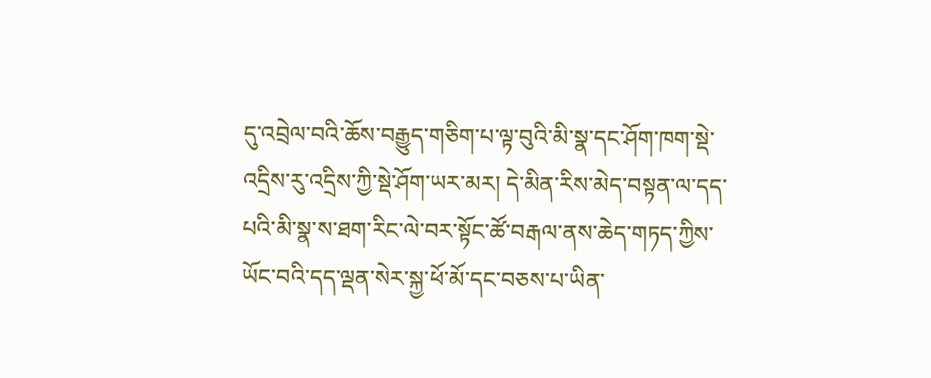དུ་འབྲེལ་བའི་ཆོས་བརྒྱུད་གཅིག་པ་ལྟ་བུའི་མི་སྣ་དང་ཤོག་ཁག་སྡེ་འདྲིས་རུ་འདྲིས་ཀྱི་སྡེ་ཤོག་ཡར་མར། དེ་མིན་རིས་མེད་བསྟན་ལ་དད་པའི་མི་སྣ་ས་ཐག་རིང་ལེ་བར་སྟོང་ཚོ་བརྒལ་ནས་ཆེད་གཏད་ཀྱིས་ཡོང་བའི་དད་ལྡན་སེར་སྐྱ་ཕོ་མོ་དང་བཅས་པ་ཡིན་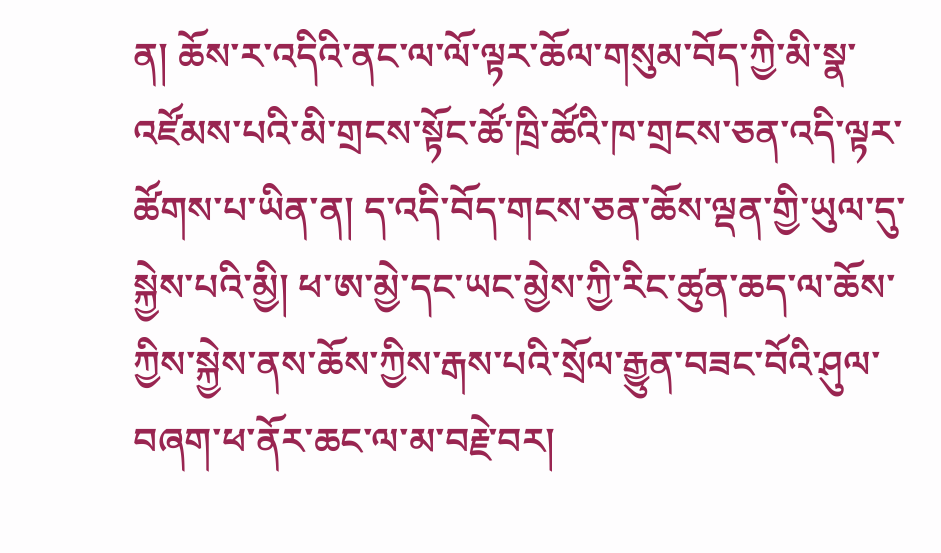ན། ཆོས་ར་འདིའི་ནང་ལ་ལོ་ལྟར་ཆོལ་གསུམ་བོད་ཀྱི་མི་སྣ་འཛོམས་པའི་མི་གྲངས་སྟོང་ཚོ་ཁྲི་ཚོའི་ཁ་གྲངས་ཅན་འདི་ལྟར་ཚོགས་པ་ཡིན་ན། ད་འདི་བོད་གངས་ཅན་ཆོས་ལྡན་གྱི་ཡུལ་དུ་སྐྱེས་པའི་མྱི། ཕ་ཨ་མྱེ་དང་ཡང་མྱེས་ཀྱི་རིང་ཚུན་ཆད་ལ་ཆོས་ཀྱིས་སྐྱེས་ནས་ཆོས་ཀྱིས་རྒས་པའི་སྲོལ་རྒྱུན་བཟང་བོའི་ཤུལ་བཞག་ཕ་ནོར་ཆང་ལ་མ་བརྗེ་བར།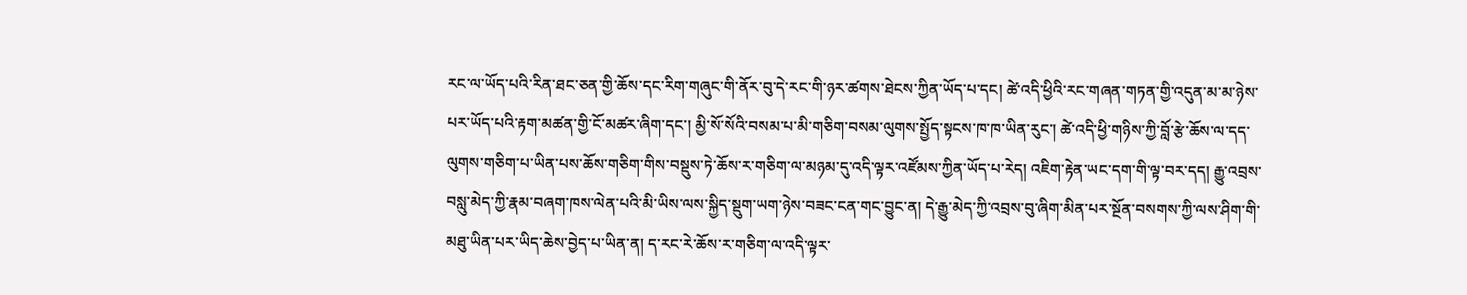རང་ལ་ཡོད་པའི་རིན་ཐང་ཅན་གྱི་ཆོས་དང་རིག་གཞུང་གི་ནོར་བུ་དེ་རང་གི་ཉར་ཚགས་ཐེངས་ཀྱིན་ཡོད་པ་དང། ཚེ་འདི་ཕྱིའི་རང་གཞན་གཏན་གྱི་འདུན་མ་མ་ཉེས་པར་ཡོད་པའི་རྟག་མཚན་གྱི་ངོ་མཚར་ཞིག་དང་། མྱི་སོ་སོའི་བསམ་པ་མི་གཅིག་བསམ་ལུགས་སྤྱོད་སྟངས་ཁ་ཁ་ཡིན་རུང་། ཚེ་འདི་ཕྱི་གཉིས་ཀྱི་བློ་རྩེ་ཆོས་ལ་དད་ལུགས་གཅིག་པ་ཡིན་པས་ཆོས་གཅིག་གིས་བསྡུས་ཏེ་ཆོས་ར་གཅིག་ལ་མཉམ་དུ་འདི་ལྟར་འཛོམས་ཀྱིན་ཡོད་པ་རེད། འཇིག་རྟེན་ཡང་དག་གི་ལྟ་བར་དད། རྒྱུ་འབྲས་བསླུ་མེད་ཀྱི་རྣམ་བཞག་ཁས་ལེན་པའི་མི་ཡིས་ལས་སྐྱིད་སྡུག་ཡག་ཉེས་བཟང་ངན་གང་བྱུང་ན། དེ་རྒྱུ་མེད་ཀྱི་འབྲས་བུ་ཞིག་མིན་པར་སྔོན་བསགས་ཀྱི་ལས་ཤིག་གི་མཐུ་ཡིན་པར་ཡིད་ཆེས་བྱེད་པ་ཡིན་ན། ད་རང་རེ་ཆོས་ར་གཅིག་ལ་འདི་ལྟར་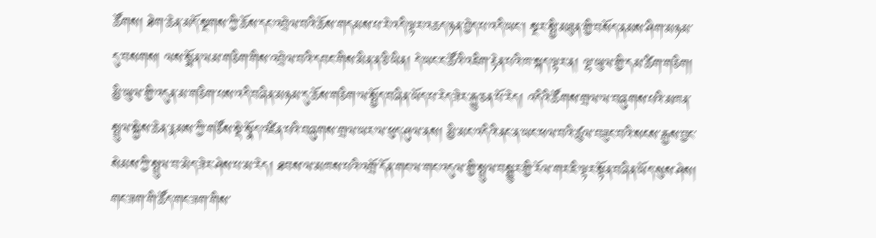ཚོགས། ཐེག་ཆེན་མདོ་སྔགས་ཀྱི་ཆོས་དང་འབྲེལ་བའི་ཆོས་གདམས་པ་རེ་འདི་ལྟར་འཆད་ཉན་བྱེད་པ་འདི་ཡང་། སྔར་སྤྱི་མཐུན་གྱི་བསོད་ནམས་ཤིག་མཉམ་དུ་བསགས། ལས་སྨོན་ལམ་གཅིག་གིས་འབྲེལ་བའི་དབང་གིས་མིན་ན་ཅི་ཡིན། དེ་ཡང་ང་ཚོའི་འཇིག་རྟེན་པའི་ཁ་སྐད་ལྟར་ན། ལྷ་ཡུལ་གྱི་དམ་ཚིག་གཅིག། མྱི་ཡུལ་གྱི་འདུན་མ་གཅིག་པས་འདི་བཞིན་མཉམ་དུ་ཆོས་གཅིག་ལ་སྤྱོད་བཞིན་ཡོད་པ་རེད་ཟེར་རྒྱུ་ཅན་པོ་རེད། འདིའི་ཚོགས་གྲལ་ལ་བཞུགས་པའི་མཁན་སྤྲུལ་སྐྱེས་ཆེན་རྣམས་ཀྱི་གཙོས་སྡེ་སྣོད་འཛིན་པའི་བཞུགས་གྲལ་ཡར་ལ་ཕུད་ཤུལ་ནས། མྱི་མང་འདིའི་ནང་ན་ཡང་ཕལ་བའི་ཚུལ་བཟུང་བའི་སངས་རྒྱས་བྱང་སེམས་ཀྱི་སྤྲུལ་བ་མེད་ཟེར་ཤེས་པ་མ་རེད། ཐབས་ལ་མཁས་པའི་འགྲོ་དོན་གང་ལ་གང་འདུལ་གྱི་སྤྲུལ་བསྒྱུར་གྱི་རོལ་གར་ཇི་ལྟར་སྟོན་བཞིན་ཡོད་སུས་ཤེས། གང་ཟག་གི་ཚོད་གང་ཟག་གིས་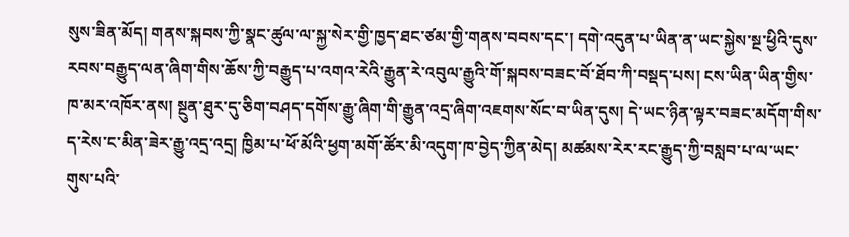སུས་ཟིན་མོད། གནས་སྐབས་ཀྱི་སྣང་ཚུལ་ལ་སྐྱ་སེར་གྱི་ཁྱད་ཐང་ཙམ་གྱི་གནས་བབས་དང་། དགེ་འདུན་པ་ཡིན་ན་ཡང་སྐྱེས་སྔ་ཕྱིའི་དུས་རབས་བརྒྱུད་ལན་ཞིག་གིས་ཆོས་ཀྱི་བརྒྱུད་པ་འགའ་རེའི་རྒྱུན་རེ་འབུལ་རྒྱུའི་གོ་སྐབས་བཟང་བོ་ཐོབ་ཀི་བསྡད་པས། ངས་ཡིན་ཡིན་གྱིས་ཁ་མར་འཁོར་ནས། སྔུན་ཐུར་དུ་ཅིག་བཤད་དགོས་རྒྱུ་ཞིག་གི་རྒྱུན་འདྲ་ཞིག་འཇགས་སོང་བ་ཡིན་དུས། དེ་ཡང་ཉིན་ལྟར་བཟང་མདོག་གིས་ད་རེས་ང་མིན་ཟེར་རྒྱུ་འདྲ་འདྲ། ཁྱིམ་པ་ཕོ་མོའི་ཕྱག་མགོ་ཚོར་མི་འདུག་ཁ་བྱེད་ཀྱིན་མེད། མཚམས་རེར་རང་རྒྱུད་ཀྱི་བསླབ་པ་ལ་ཡང་གུས་པའི་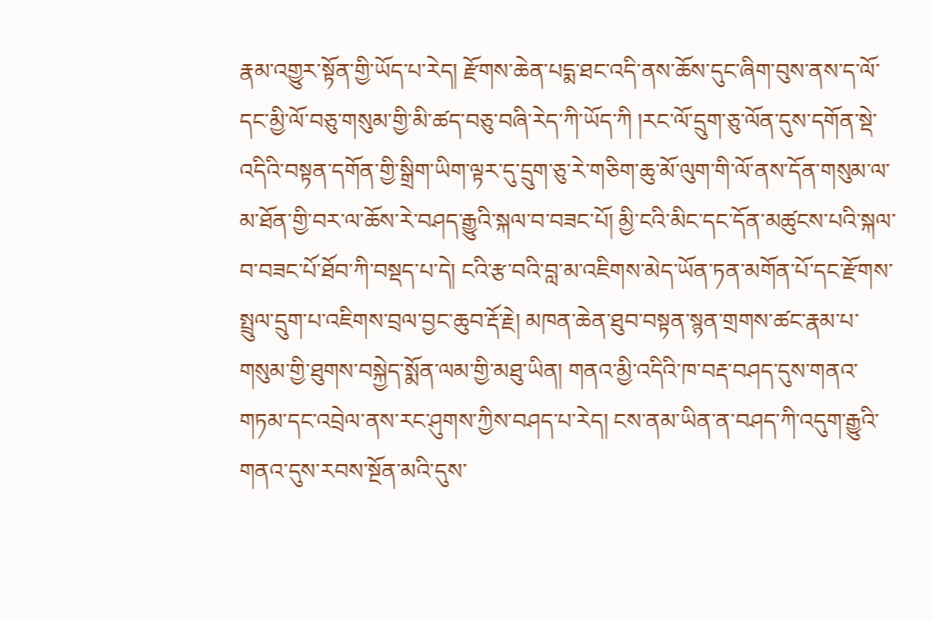རྣམ་འགྱུར་སྟོན་གྱི་ཡོད་པ་རེད། རྫོགས་ཆེན་པདྨ་ཐང་འདི་ནས་ཆོས་དུང་ཞིག་བུས་ནས་ད་ལོ་དང་མྱི་ལོ་བཅུ་གསུམ་གྱི་མི་ཚད་བཅུ་བཞི་རེད་ཀི་ཡོད་ཀི །རང་ལོ་དྲུག་ཅུ་ལོན་དུས་དགོན་སྡེ་འདིའི་བསྟན་དགོན་གྱི་སྒྲིག་ཡིག་ལྟར་དུ་དྲུག་ཅུ་རེ་གཅིག་ཆུ་མོ་ལུག་གི་ལོ་ནས་དོན་གསུམ་ལ་མ་ཐོན་གྱི་བར་ལ་ཆོས་རེ་བཤད་རྒྱུའི་སྐལ་བ་བཟང་པོ། མྱི་ངའི་མིང་དང་དོན་མཚུངས་པའི་སྐལ་བ་བཟང་པོ་ཐོབ་ཀི་བསྡད་པ་དེ། ངའི་རྩ་བའི་བླ་མ་འཇིགས་མེད་ཡོན་ཏན་མགོན་པོ་དང་རྫོགས་སྤྲུལ་དྲུག་པ་འཇིགས་བྲལ་བྱང་ཆུབ་རྡོ་རྗེ། མཁན་ཆེན་ཐུབ་བསྟན་སྙན་གྲགས་ཚང་རྣམ་པ་གསུམ་གྱི་ཐུགས་བསྐྱེད་སྨོན་ལམ་གྱི་མཐུ་ཡིན། གནའ་མྱི་འདིའི་ཁ་བརྡ་བཤད་དུས་གནའ་གཏམ་དང་འབྲེལ་ནས་རང་ཤུགས་ཀྱིས་བཤད་པ་རེད། ངས་ནམ་ཡིན་ན་བཤད་ཀི་འདུག་རྒྱུའི་གནའ་དུས་རབས་སྔོན་མའི་དུས་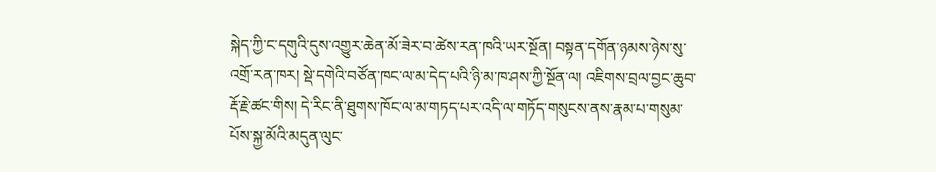སྐེད་ཀྱི་ང་དགུའི་དུས་འགྱུར་ཆེན་མོ་ཟེར་བ་ཚེས་རན་ཁའི་ཡར་སྔོན། བསྟན་དགོན་ཉམས་ཉེས་སུ་འགྲོ་རན་ཁར། སྡེ་དགེའི་བཙོན་ཁང་ལ་མ་དེད་པའི་ཉི་མ་ཁ་ཤས་ཀྱི་སྔོན་ལ། འཇིགས་བྲལ་བྱང་ཆུབ་རྡོ་རྗེ་ཚང་གིས། དེ་རིང་ནི་ཐུགས་ཁོང་ལ་མ་གཏད་པར་འདི་ལ་གཏོད་གསུངས་ནས་རྣམ་པ་གསུམ་པོས་སྐྱ་མོའི་མདུན་ལུང་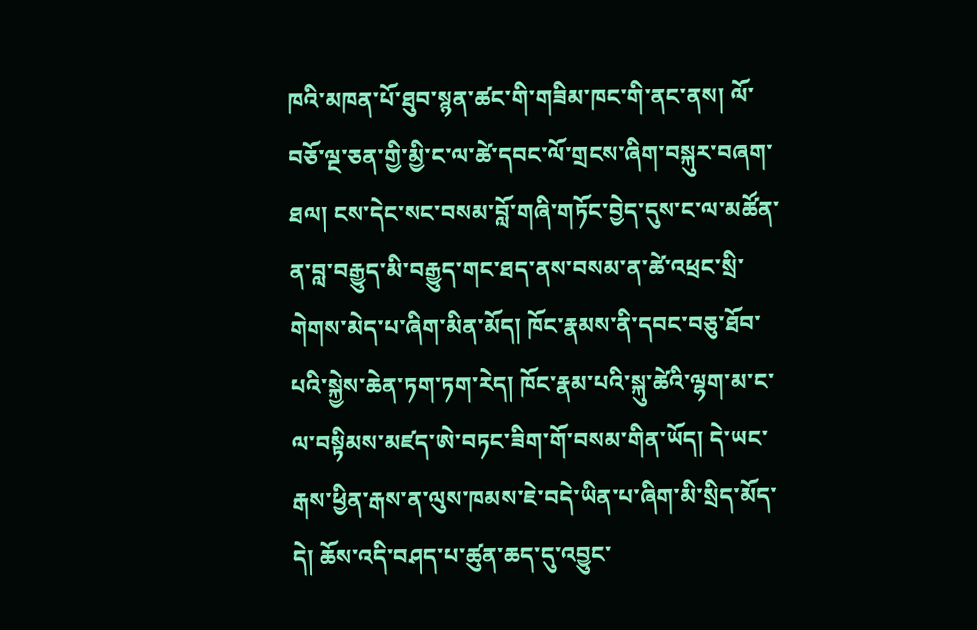ཁའི་མཁན་པོ་ཐུབ་སྙན་ཚང་གི་གཟིམ་ཁང་གི་ནང་ནས། ལོ་བཅོ་ལྔ་ཅན་གྱི་མྱི་ང་ལ་ཚེ་དབང་ལོ་གྲངས་ཞིག་བསྐུར་བཞག་ཐལ། ངས་དེང་སང་བསམ་བློ་གཞི་གཏོང་བྱེད་དུས་ང་ལ་མཚོན་ན་བླ་བརྒྱུད་མི་བརྒྱུད་གང་ཐད་ནས་བསམ་ན་ཚེ་འཕྲང་སྲི་གེགས་མེད་པ་ཞིག་མིན་མོད། ཁོང་རྣམས་ནི་དབང་བཅུ་ཐོབ་པའི་སྐྱེས་ཆེན་ཏག་ཏག་རེད། ཁོང་རྣམ་པའི་སྐུ་ཚེའི་ལྷག་མ་ང་ལ་བསྟིམས་མཛད་ཨེ་བཏང་ཟིག་གོ་བསམ་གིན་ཡོད། དེ་ཡང་རྒས་ཕྱིན་རྒས་ན་ལུས་ཁམས་ཇེ་བདེ་ཡིན་པ་ཞིག་མི་སྲིད་མོད་དེ། ཆོས་འདི་བཤད་པ་ཚུན་ཆད་དུ་འབྱུང་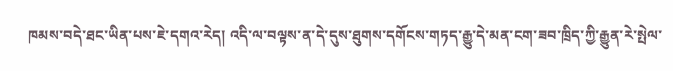ཁམས་བདེ་ཐང་ཡིན་པས་ཇེ་དགའ་རེད། འདི་ལ་བལྟས་ན་དེ་དུས་ཐུགས་དགོངས་གཏད་རྒྱུ་དེ་མན་ངག་ཟབ་ཁྲིད་ཀྱི་རྒྱུན་རེ་སྤེལ་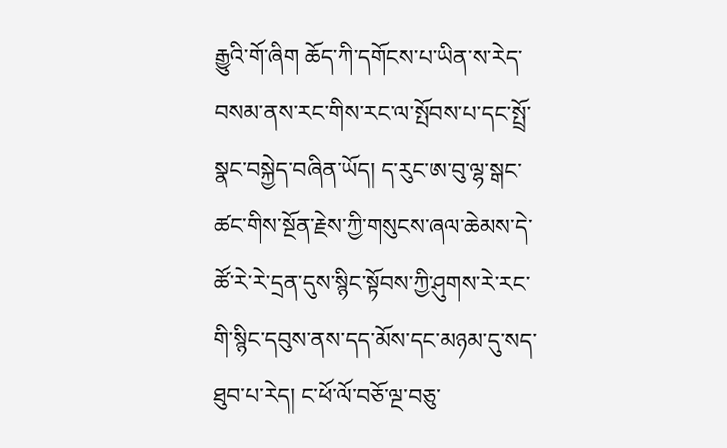རྒྱུའི་གོ་ཞིག ཆོད་ཀི་དགོངས་པ་ཡིན་ས་རེད་བསམ་ནས་རང་གིས་རང་ལ་སྤོབས་པ་དང་སྤྲོ་སྣང་བསྐྱེད་བཞིན་ཡོད། ད་རུང་ཨ་བུ་ལྷ་སྒང་ཚང་གིས་སྔོན་རྗེས་ཀྱི་གསུངས་ཞལ་ཆེམས་དེ་ཚོ་རེ་རེ་དྲན་དུས་སྙིང་སྟོབས་ཀྱི་ཤུགས་རེ་རང་གི་སྙིང་དབུས་ནས་དད་མོས་དང་མཉམ་དུ་སད་ཐུབ་པ་རེད། ང་ཕོ་ལོ་བཅོ་ལྔ་བཅུ་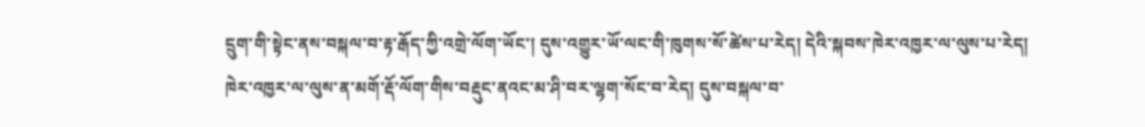དྲུག་གི་སྟེང་ནས་བསྐལ་བ་རྟ་རྒོད་ཀྱི་འགྲེ་ལོག་ཡོང་། དུས་འགྱུར་ཡོ་ལང་གི་ཁུགས་སོ་ཚེས་པ་རེད། དེའི་སྐབས་ཁེར་འཁྱར་ལ་ལུས་པ་རེད། ཁེར་འཁྱར་ལ་ལུས་ན་མགོ་རྡོ་ལོག་གིས་བརྡུང་ནའང་མ་ཤི་བར་ལྷག་སོང་བ་རེད། དུས་བསྐལ་བ་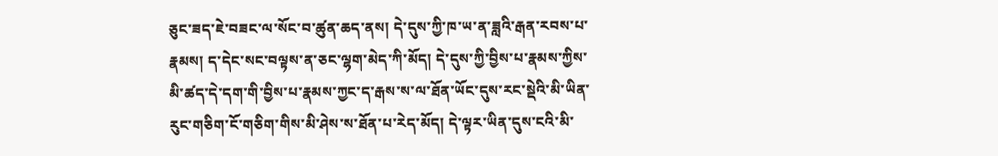ཅུང་ཟད་ཇེ་བཟང་ལ་སོང་བ་ཚུན་ཆད་ནས། དེ་དུས་ཀྱི་ཁ་ཡ་ན་ཟླའི་རྒན་རབས་པ་རྣམས། ད་དེང་སང་བལྟས་ན་ཅང་ལྷག་མེད་ཀི་མོད། དེ་དུས་ཀྱི་བྱིས་པ་རྣམས་ཀྱིས་མི་ཚད་དེ་དག་གི་བྱིས་པ་རྣམས་ཀྱང་ད་རྒས་ས་ལ་ཐོན་ཡོང་དུས་རང་སྡེའི་མི་ཡིན་རུང་གཅིག་ངོ་གཅིག་གིས་མི་ཤེས་ས་ཐོན་པ་རེད་མོད། དེ་ལྟར་ཡིན་དུས་ངའི་མི་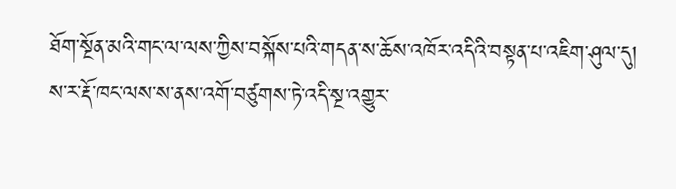ཐོག་སྔོན་མའི་གང་ལ་ལས་ཀྱིས་བསྐོས་པའི་གདན་ས་ཆོས་འཁོར་འདིའི་བསྟན་པ་འཇིག་ཤུལ་དུ། ས་ར་རྡོ་ཁང་ལས་ས་ནས་འགོ་བཙུགས་ཏེ་འདི་སྔ་འགྱུར་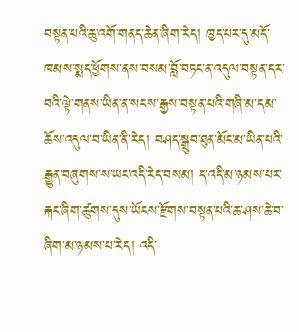བསྟན་པའི་ཆུ་འགོ་གནད་ཆེན་ཞིག་རེད། ཁྱད་པར་དུ་མདོ་ཁམས་སྨད་ཕྱོགས་ནས་བསམ་བློ་བཏང་ན་འདུལ་བསྟན་དར་བའི་ལྟེ་གནས་ཡིན་ན་སངས་རྒྱས་བསྟན་པའི་གཞི་མ་དམ་ཆོས་འདུལ་བ་ཡིན་ནི་རེད། བཤད་སྒྲུབ་ཐུན་མོང་མ་ཡིན་པའི་རྒྱུན་བཞུགས་ས་ཡང་འདི་རེད་བསམ། ད་འདི་མ་ཉམས་པར་རྐང་ཞིག་ཚུགས་དུས་ཡོངས་རྫོགས་བསྟན་པའི་ཆ་ཤས་ཆེ་བ་ཞིག་མ་ཉམས་པ་རེད། འདི་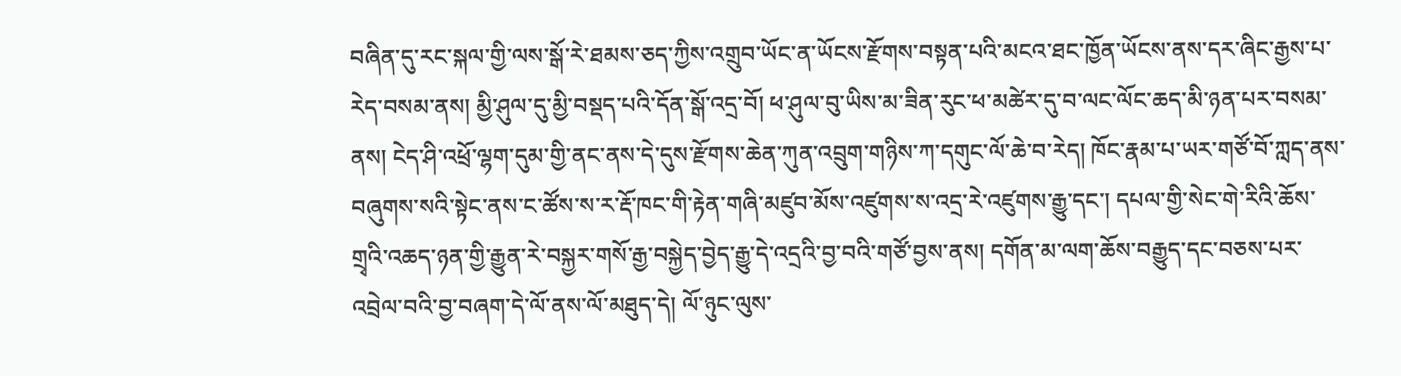བཞིན་དུ་རང་སྐལ་གྱི་ལས་སྒོ་རེ་ཐམས་ཅད་ཀྱིས་འགྲུབ་ཡོང་ན་ཡོངས་རྫོགས་བསྟན་པའི་མངའ་ཐང་ཁྱོན་ཡོངས་ནས་དར་ཞིང་རྒྱས་པ་རེད་བསམ་ནས། མྱི་ཤུལ་དུ་མྱི་བསྡད་པའི་དོན་སྒོ་འདྲ་བོ། ཕ་ཤུལ་བུ་ཡིས་མ་ཟིན་རུང་ཕ་མཚེར་དུ་བ་ལང་ལོང་ཆད་མི་ཉན་པར་བསམ་ནས། ངེད་ཤི་འཕྲོ་ལྷག་དུམ་གྱི་ནང་ནས་དེ་དུས་རྫོགས་ཆེན་ཀུན་འབྲུག་གཉིས་ཀ་དགུང་ལོ་ཆེ་བ་རེད། ཁོང་རྣམ་པ་ཡར་གཙོ་བོ་ཀླད་ནས་བཞུགས་སའི་སྟེང་ནས་ང་ཚོས་ས་ར་རྡོ་ཁང་གི་རྟེན་གཞི་མཛུབ་མོས་འཛུགས་ས་འདྲ་རེ་འཛུགས་རྒྱུ་དང་། དཔལ་གྱི་སེང་གེ་རིའི་ཆོས་གྲྭའི་འཆད་ཉན་གྱི་རྒྱུན་རེ་བསྐྱར་གསོ་རྒྱ་བསྐྱེད་བྱེད་རྒྱུ་དེ་འདྲའི་བྱ་བའི་གཙོ་བྱས་ནས། དགོན་མ་ལག་ཆོས་བརྒྱུད་དང་བཅས་པར་འབྲེལ་བའི་བྱ་བཞག་དེ་ལོ་ནས་ལོ་མཐུད་དེ། ལོ་ཉུང་ལུས་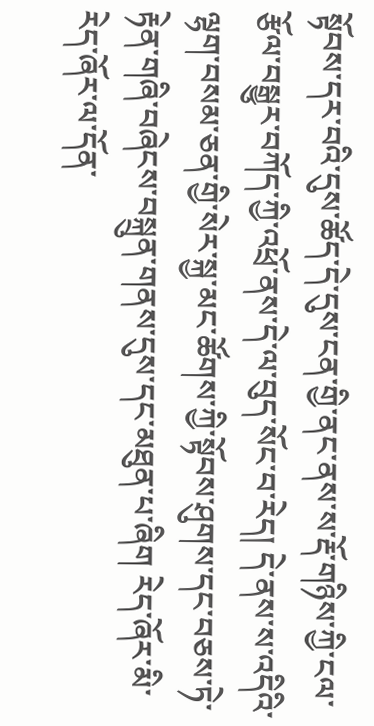སྟོབས་དར་བའི་དུས་ཚོད་དེ་དུས་ངན་གྱི་ནང་ནས་ས་རྡོ་གཉིས་ཀྱི་ངལ་རྩོལ་བསྒྱུར་བཀོད་ཀྱི་འཕྲོ་ནས་དེ་ལ་བུད་སོང་བ་རེད། དེ་ནས་ས་འདིའི་ལྷག་བསམ་ཅན་གྱི་སེར་སྐྱ་མང་ཚོགས་ཀྱི་སྟོབས་ཤུགས་དང་བཅས་ཏེ་རྟེན་གཞི་བཞེངས་བསྐྲུན་གནས་དུས་དང་མཐུན་པ་ཞིག རེད་ཞོར་མི་རེད་ཞོར་ལ་དོན་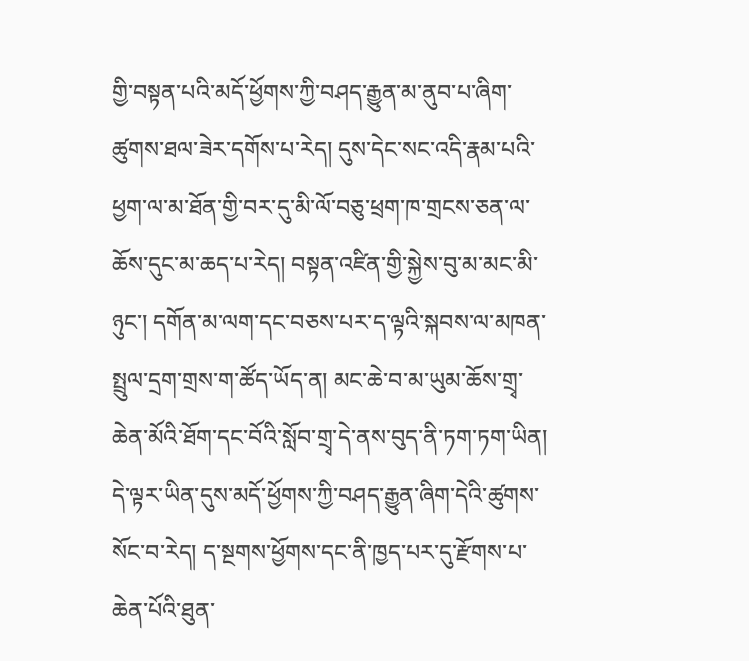གྱི་བསྟན་པའི་མདོ་ཕྱོགས་ཀྱི་བཤད་རྒྱུན་མ་ནུབ་པ་ཞིག་ཚུགས་ཐལ་ཟེར་དགོས་པ་རེད། དུས་དེང་སང་འདི་རྣམ་པའི་ཕྱག་ལ་མ་ཐོན་གྱི་བར་དུ་མི་ལོ་བཅུ་ཕྲག་ཁ་གྲངས་ཅན་ལ་ཆོས་དུང་མ་ཆད་པ་རེད། བསྟན་འཛིན་གྱི་སྐྱེས་བུ་མ་མང་མི་ཉུང་། དགོན་མ་ལག་དང་བཅས་པར་ད་ལྟའི་སྐབས་ལ་མཁན་སྤྲུལ་དྲག་གྲས་ག་ཚོད་ཡོད་ན། མང་ཆེ་བ་མ་ཡུམ་ཆོས་གྲྭ་ཆེན་མོའི་ཐོག་དང་བོའི་སློབ་གྲྭ་དེ་ནས་བུད་ནི་ཏག་ཏག་ཡིན། དེ་ལྟར་ཡིན་དུས་མདོ་ཕྱོགས་ཀྱི་བཤད་རྒྱུན་ཞིག་དེའི་ཚུགས་སོང་བ་རེད། ད་སྔགས་ཕྱོགས་དང་ནི་ཁྱད་པར་དུ་རྫོགས་པ་ཆེན་པོའི་ཐུན་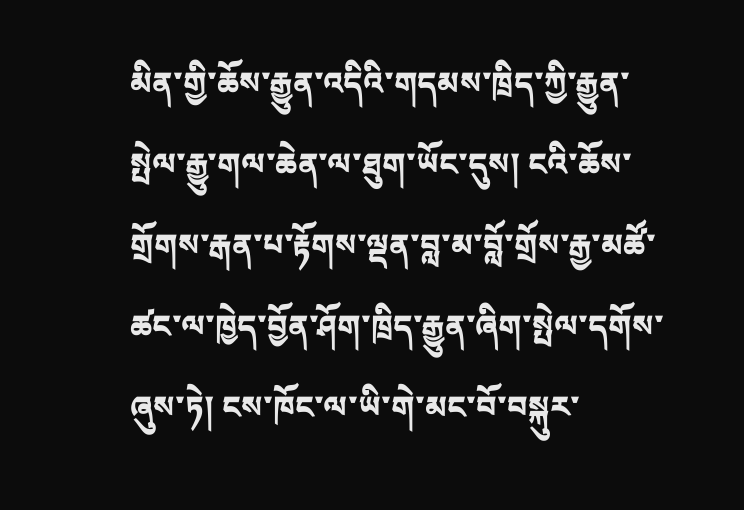མིན་གྱི་ཆོས་རྒྱུན་འདིའི་གདམས་ཁྲིད་ཀྱི་རྒྱུན་སྤེལ་རྒྱུ་གལ་ཆེན་ལ་ཐུག་ཡོང་དུས། ངའི་ཆོས་གྲོགས་རྒན་པ་རྟོགས་ལྡན་བླ་མ་བློ་གྲོས་རྒྱ་མཚོ་ཚང་ལ་ཁྱེད་བྱོན་ཤོག་ཁྲིད་རྒྱུན་ཞིག་སྤེལ་དགོས་ཞུས་ཏེ། ངས་ཁོང་ལ་ཡི་གེ་མང་བོ་བསྐུར་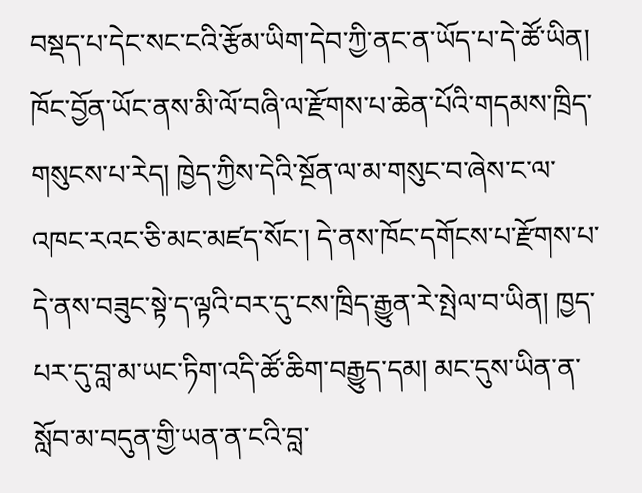བསྡད་པ་དེང་སང་ངའི་རྩོམ་ཡིག་དེབ་ཀྱི་ནང་ན་ཡོད་པ་དེ་ཚོ་ཡིན། ཁོང་བྱོན་ཡོང་ནས་མི་ལོ་བཞི་ལ་རྫོགས་པ་ཆེན་པོའི་གདམས་ཁྲིད་གསུངས་པ་རེད། ཁྱེད་ཀྱིས་དེའི་སྔོན་ལ་མ་གསུང་བ་ཞེས་ང་ལ་འཁང་རའང་ཅི་མང་མཛད་སོང་། དེ་ནས་ཁོང་དགོངས་པ་རྫོགས་པ་དེ་ནས་བཟུང་སྟེ་ད་ལྟའི་བར་དུ་ངས་ཁྲིད་རྒྱུན་རེ་སྤེལ་བ་ཡིན། ཁྱད་པར་དུ་བླ་མ་ཡང་ཏིག་འདི་ཚོ་ཆིག་བརྒྱུད་དམ། མང་དུས་ཡིན་ན་སློབ་མ་བདུན་གྱི་ཡན་ན་ངའི་བླ་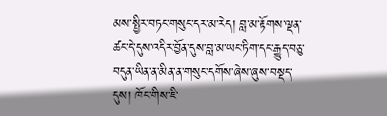མས་སྤྱིར་བཏང་གསུང་དར་མ་རེད། བླ་མ་རྟོགས་ལྡན་ཚང་དེ་དུས་འདིར་བྱོན་དུས་བླ་མ་ཡང་ཏིག་དང་རྒྱུད་བཅུ་བདུན་ཡིན་ན་མིན་ན་གསུང་དགོས་ཞེས་ཞུས་བསྡད་དུས། ཁོང་གིས་ཇི་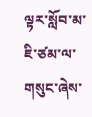ལྟར་སློབ་མ་ཇི་ཙམ་ལ་གསུང་ཞེས་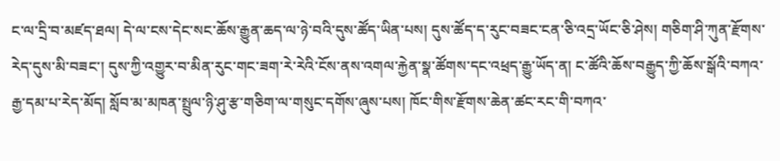ང་ལ་དྲི་བ་མཛད་ཐལ། དེ་ལ་ངས་དེང་སང་ཆོས་རྒྱུན་ཆད་ལ་ཉེ་བའི་དུས་ཚོད་ཡིན་པས། དུས་ཚོད་ད་རུང་བཟང་ངན་ཅི་འདྲ་ཡོང་ཅི་ཤེས། གཅིག་ཤི་ཀུན་རྫོགས་རེད་དུས་མི་བཟང་། དུས་ཀྱི་འགྱུར་བ་མིན་རུང་གང་ཟག་རེ་རེའི་ངོས་ནས་འགལ་རྐྱེན་སྣ་ཚོགས་དང་འཕྲད་རྒྱུ་ཡོད་ན། ང་ཚོའི་ཆོས་བརྒྱུད་ཀྱི་ཆོས་སྒོའི་བཀའ་རྒྱ་དམ་པ་རེད་མོད། སློབ་མ་མཁན་སྤྲུལ་ཉི་ཤུ་རྩ་གཅིག་ལ་གསུང་དགོས་ཞུས་པས། ཁོང་གིས་རྫོགས་ཆེན་ཚང་རང་གི་བཀའ་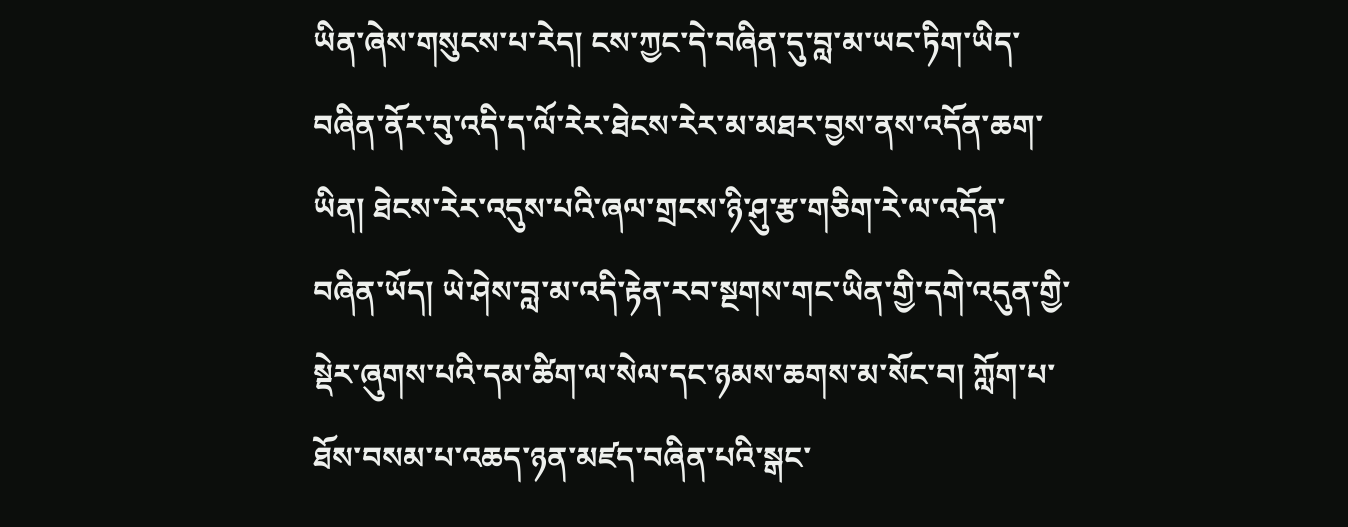ཡིན་ཞེས་གསུངས་པ་རེད། ངས་ཀྱང་དེ་བཞིན་དུ་བླ་མ་ཡང་ཏིག་ཡིད་བཞིན་ནོར་བུ་འདི་ད་ལོ་རེར་ཐེངས་རེར་མ་མཐར་བྱས་ནས་འདོན་ཆག་ཡིན། ཐེངས་རེར་འདུས་པའི་ཞལ་གྲངས་ཉི་ཤུ་རྩ་གཅིག་རེ་ལ་འདོན་བཞིན་ཡོད། ཡེ་ཤེས་བླ་མ་འདི་རྟེན་རབ་སྔགས་གང་ཡིན་གྱི་དགེ་འདུན་གྱི་སྡེར་ཞུགས་པའི་དམ་ཚིག་ལ་སེལ་དང་ཉམས་ཆགས་མ་སོང་བ། ཀློག་པ་ཐོས་བསམ་པ་འཆད་ཉན་མཛད་བཞིན་པའི་སྒང་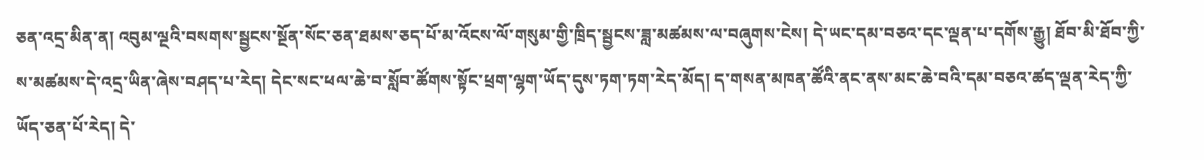ཅན་འདྲ་མིན་ན། འབུམ་ལྔའི་བསགས་སྦྱངས་སྔོན་སོང་ཅན་ཐམས་ཅད་པོ་མ་འོངས་ལོ་གསུམ་གྱི་ཁྲིད་སྦྱངས་ཟླ་མཚམས་ལ་བཞུགས་ངེས། དེ་ཡང་དམ་བཅའ་དང་ལྡན་པ་དགོས་རྒྱུ། ཐོབ་མི་ཐོབ་ཀྱི་ས་མཚམས་དེ་འདྲ་ཡིན་ཞེས་བཤད་པ་རེད། དེང་སང་ཕལ་ཆེ་བ་སློབ་ཚོགས་སྟོང་ཕྲག་ལྷག་ཡོད་དུས་ཏག་ཏག་རེད་མོད། ད་གསན་མཁན་ཚོའི་ནང་ནས་མང་ཆེ་བའི་དམ་བཅའ་ཚད་ལྡན་རེད་ཀྱི་ཡོད་ཅན་པོ་རེད། དེ་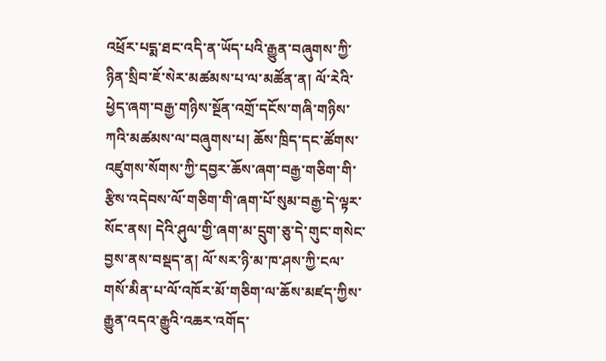འཕྲོར་པདྨ་ཐང་འདི་ན་ཡོད་པའི་རྒྱུན་བཞུགས་ཀྱི་ཉིན་སྲིབ་ཇོ་སེར་མཚམས་པ་ལ་མཚོན་ན། ལོ་རེའི་ཕྱེད་ཞག་བརྒྱ་གཉིས་སྔོན་འགྲོ་དངོས་གཞི་གཉིས་ཀའི་མཚམས་ལ་བཞུགས་པ། ཆོས་ཁྲིད་དང་ཚོགས་འཛུགས་སོགས་ཀྱི་དབྱར་ཆོས་ཞག་བརྒྱ་གཅིག་གི་རྩིས་འདེབས་ལོ་གཅིག་གི་ཞག་པོ་སུམ་བརྒྱ་དེ་ལྟར་སོང་ནས། དེའི་ཤུལ་གྱི་ཞག་མ་དྲུག་ཅུ་དེ་གུང་གསེང་བྱས་ནས་བསྡད་ན། ལོ་སར་ཉི་མ་ཁ་ཤས་ཀྱི་ངལ་གསོ་མིན་པ་ལོ་འཁོར་མོ་གཅིག་ལ་ཆོས་མཛད་ཀྱིས་རྒྱུན་འདའ་རྒྱུའི་འཆར་འགོད་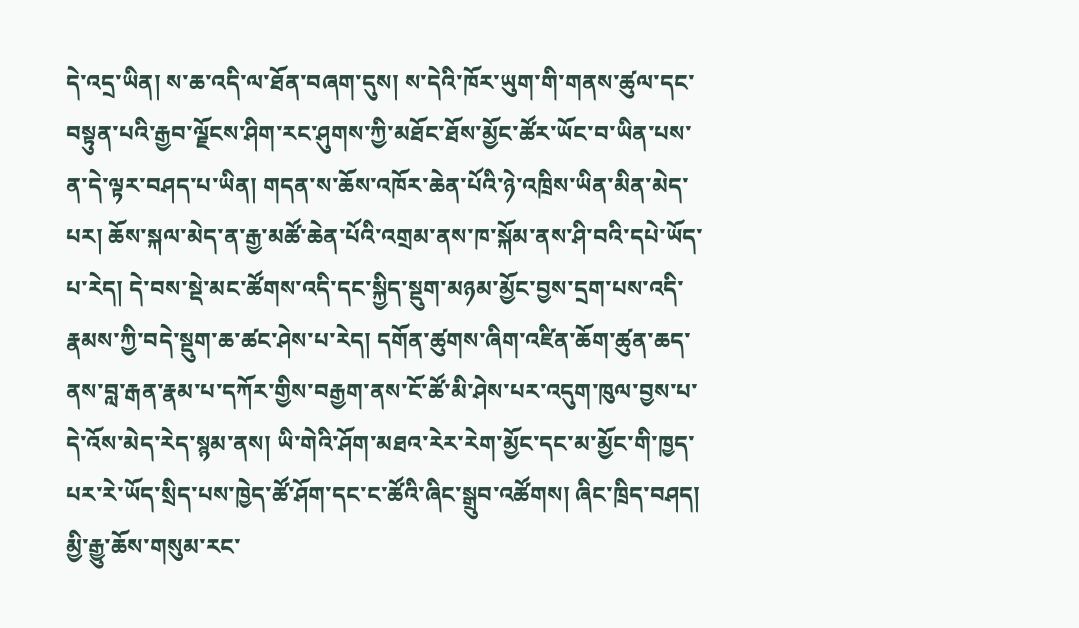དེ་འདྲ་ཡིན། ས་ཆ་འདི་ལ་ཐོན་བཞག་དུས། ས་དེའི་ཁོར་ཡུག་གི་གནས་ཚུལ་དང་བསྟུན་པའི་རྒྱབ་ལྗོངས་ཤིག་རང་ཤུགས་ཀྱི་མཐོང་ཐོས་མྱོང་ཚོར་ཡོང་བ་ཡིན་པས་ན་དེ་ལྟར་བཤད་པ་ཡིན། གདན་ས་ཆོས་འཁོར་ཆེན་པོའི་ཉེ་འཁྲིས་ཡིན་མིན་མེད་པར། ཆོས་སྐལ་མེད་ན་རྒྱ་མཚོ་ཆེན་པོའི་འགྲམ་ནས་ཁ་སྐོམ་ནས་ཤི་བའི་དཔེ་ཡོད་པ་རེད། དེ་བས་སྡེ་མང་ཚོགས་འདི་དང་སྐྱིད་སྡུག་མཉམ་མྱོང་བྱས་དྲག་པས་འདི་རྣམས་ཀྱི་བདེ་སྡུག་ཆ་ཚང་ཤེས་པ་རེད། དགོན་ཚུགས་ཞིག་འཛིན་ཆོག་ཚུན་ཆད་ནས་བླ་རྒན་རྣམ་པ་དཀོར་གྱིས་བརྒྱག་ནས་ངོ་ཚོ་མི་ཤེས་པར་འདུག་ཁུལ་བྱས་པ་དེ་འོས་མེད་རེད་སྙམ་ནས། ཡི་གེའི་ཤོག་མཐའ་རེར་རེག་མྱོང་དང་མ་མྱོང་གི་ཁྱད་པར་རེ་ཡོད་སྲིད་པས་ཁྱེད་ཚོ་ཤོག་དང་ང་ཚོའི་ཞིང་སྒྲུབ་འཚོགས། ཞིང་ཁྲིད་བཤད། མྱི་རྒྱུ་ཆོས་གསུམ་རང་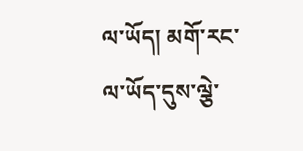ལ་ཡོད། མགོ་རང་ལ་ཡོད་དུས་ལྕེ་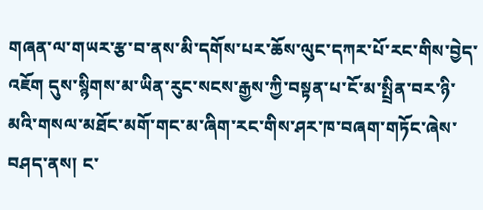གཞན་ལ་གཡར་རྩ་བ་ནས་མི་དགོས་པར་ཆོས་ལུང་དཀར་པོ་རང་གིས་བྱེད་འཇོག དུས་སྙིགས་མ་ཡིན་རུང་སངས་རྒྱས་ཀྱི་བསྟན་པ་ངོ་མ་སྤྲིན་བར་ཉི་མའི་གསལ་མཐོང་མགོ་གང་མ་ཞིག་རང་གིས་ཤར་ཁ་བཞག་གཏོང་ཞེས་བཤད་ནས། ང་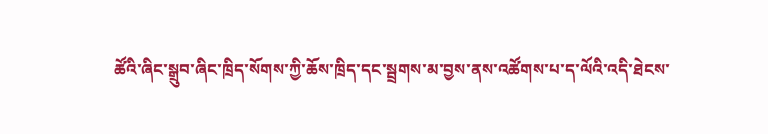ཚོའི་ཞིང་སྒྲུབ་ཞིང་ཁྲིད་སོགས་ཀྱི་ཆོས་ཁྲིད་དང་སྦྲགས་མ་བྱས་ནས་འཚོགས་པ་ད་ལོའི་འདི་ཐེངས་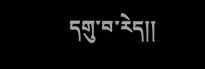དགུ་བ་རེད།།